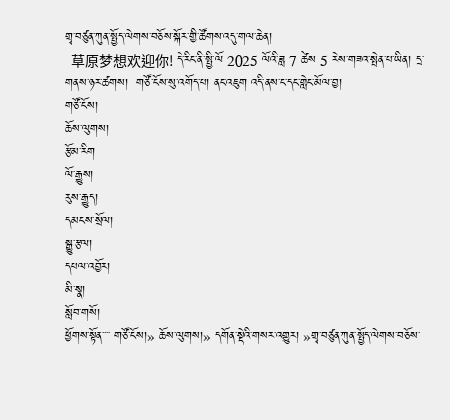གྲྭ་བཙུན་ཀུན་སྤྱོད་ལེགས་བཅོས་སྐོར་གྱི་ཚོགས་འདུ་གལ་ཆེན།
  草原梦想欢迎你! དེ་རིང་ནི་སྤྱི་ལོ 2025 ལོའི་ཟླ 7 ཚེས 5 རེས་གཟའ་སྤེན་པ་ཡིན། དྲ་གནས་ཉར་ཚགས།  གཙོ་ངོས་སུ་འགོད་པ། ནང་འཇུག འདི་ནས་ང་དང་གླེང་མོལ་བྱ།
གཙོ་ངོས།
ཆོས་ལུགས།
རྩོམ་རིག
ལོ་རྒྱུས།
རུས་རྒྱུད།
དམངས་སྲོལ།
སྒྱུ་རྩལ།
དཔལ་འབྱོར།
མི་སྣ།
སློབ་གསོ།
ཕྱོགས་སྟོན་་་་ གཙོ་ངོས།» ཆོས་ལུགས།» དགོན་སྡེའི་གསར་འགྱུར། »གྲྭ་བཙུན་ཀུན་སྤྱོད་ལེགས་བཅོས་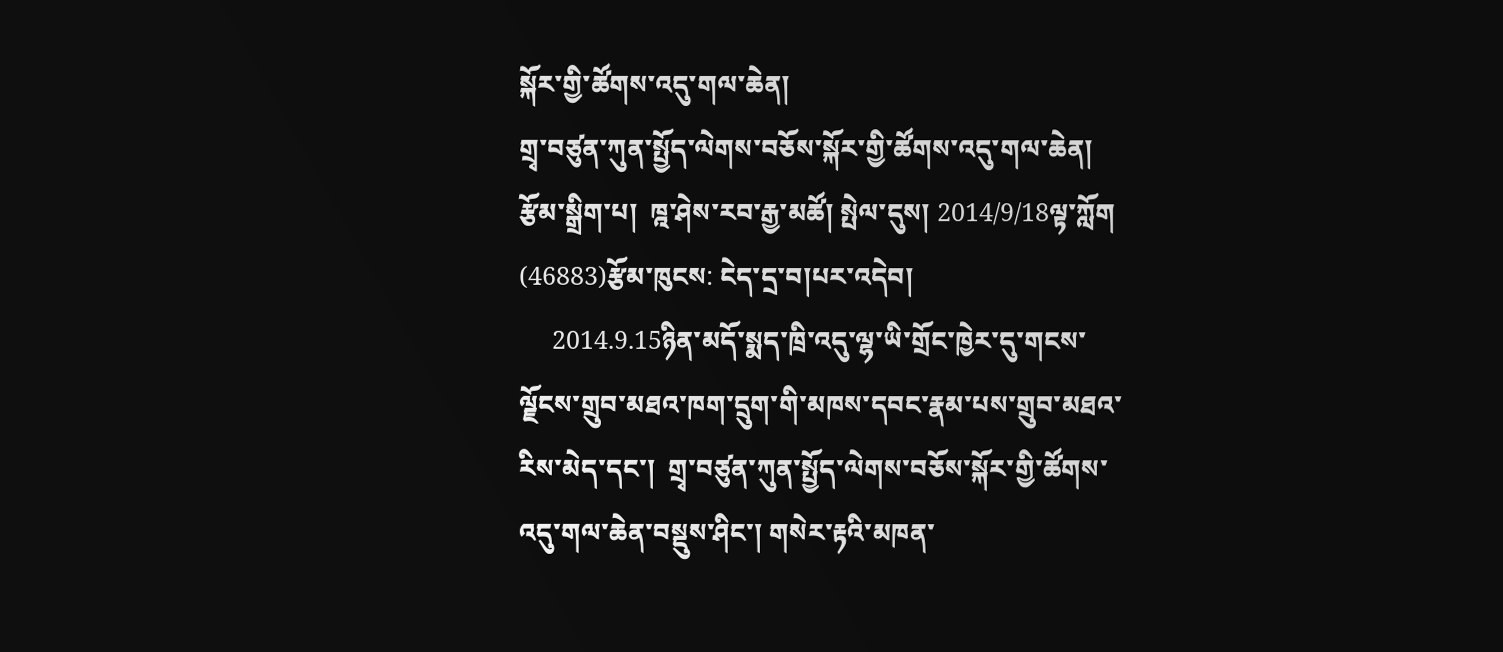སྐོར་གྱི་ཚོགས་འདུ་གལ་ཆེན།
གྲྭ་བཙུན་ཀུན་སྤྱོད་ལེགས་བཅོས་སྐོར་གྱི་ཚོགས་འདུ་གལ་ཆེན།
རྩོམ་སྒྲིག་པ།  ཁྰ་ཤེས་རབ་རྒྱ་མཚོ། སྤེལ་དུས། 2014/9/18ལྟ་ཀློག (46883)རྩོམ་ཁུངས: ངེད་དྲ་བ།པར་འདེབ།
     2014.9.15ཉིན་མདོ་སྨད་ཁྲི་འདུ་ལྷ་ཡི་གྲོང་ཁྱེར་དུ་གངས་ལྗོངས་གྲུབ་མཐའ་ཁག་དྲུག་གི་མཁས་དབང་རྣམ་པས་གྲུབ་མཐའ་རིས་མེད་དང་།  གྲྭ་བཙུན་ཀུན་སྤྱོད་ལེགས་བཅོས་སྐོར་གྱི་ཚོགས་འདུ་གལ་ཆེན་བསྡུས་ཤིང་། གསེར་རྟའི་མཁན་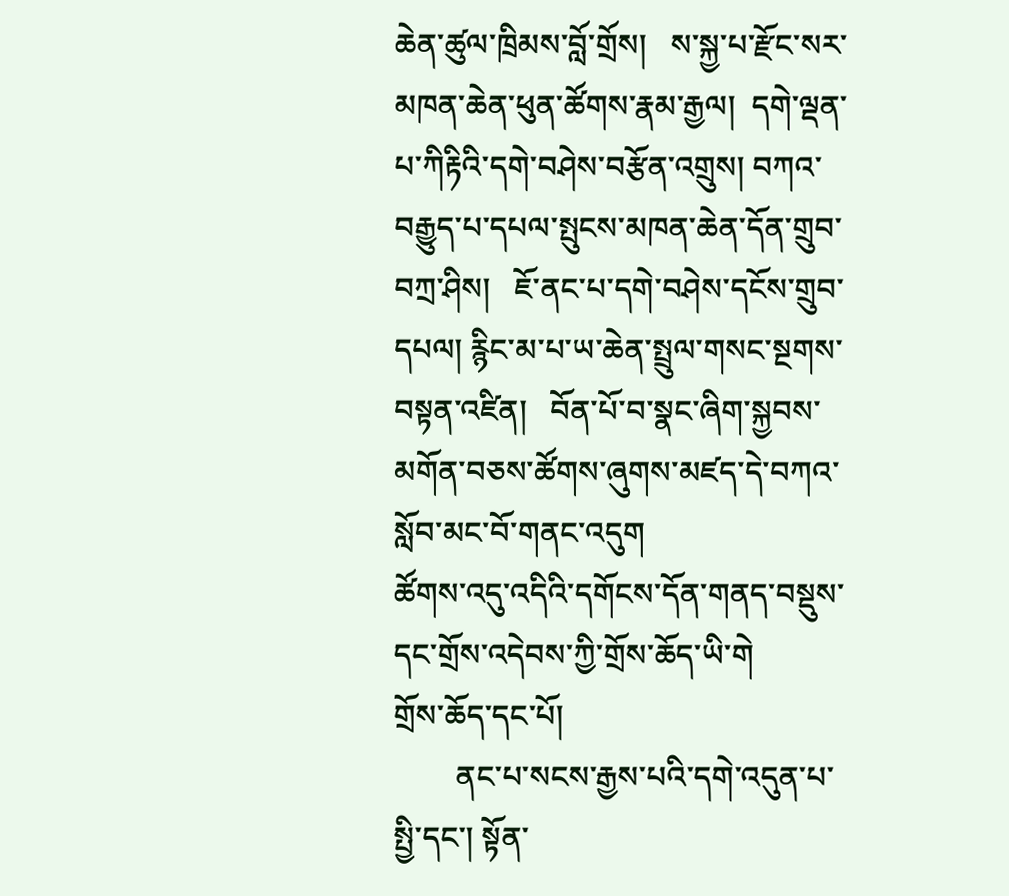ཆེན་ཚུལ་ཁྲིམས་བློ་གྲོས།   ས་སྐྱ་པ་རྫོང་སར་མཁན་ཆེན་ཕུན་ཚོགས་རྣམ་རྒྱལ།  དགེ་ལྡན་པ་ཀིརྟིའི་དགེ་བཤེས་བརྩོན་འགྲུས། བཀའ་བརྒྱུད་པ་དཔལ་སྤུངས་མཁན་ཆེན་དོན་གྲུབ་བཀྲ་ཤིས།   ཇོ་ནང་པ་དགེ་བཤེས་དངོས་གྲུབ་དཔལ། རྙིང་མ་པ་ཡ་ཆེན་སྤྲུལ་གསང་སྔགས་བསྟན་འཛིན།   བོན་པོ་བ་སྣང་ཞིག་སྐྱབས་མགོན་བཅས་ཚོགས་ཞུགས་མཛད་དེ་བཀའ་སློབ་མང་བོ་གནང་འདུག
ཚོགས་འདུ་འདིའི་དགོངས་དོན་གནད་བསྡུས་དང་གྲོས་འདེབས་ཀྱི་གྲོས་ཆོད་ཡི་གེ
གྲོས་ཆོད་དང་པོ།
        ནང་པ་སངས་རྒྱས་པའི་དགེ་འདུན་པ་སྤྱི་དང་། སྟོན་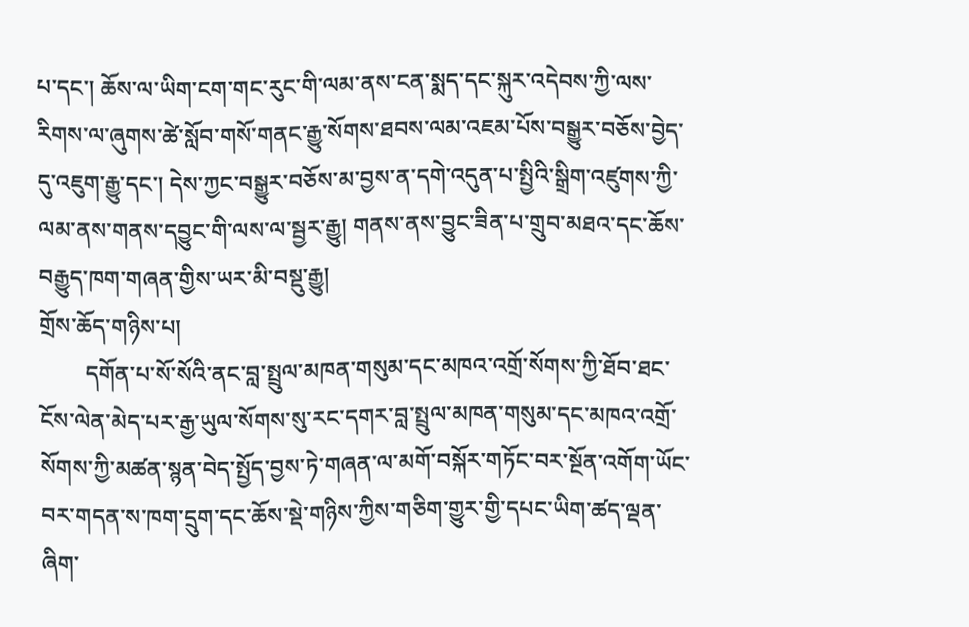པ་དང་། ཆོས་ལ་ཡིག་ངག་གང་རུང་གི་ལམ་ནས་ངན་སྨད་དང་སྐུར་འདེབས་ཀྱི་ལས་རིགས་ལ་ཞུགས་ཚེ་སློབ་གསོ་གནང་རྒྱུ་སོགས་ཐབས་ལམ་འཇམ་པོས་བསྒྱུར་བཅོས་བྱེད་དུ་འཇུག་རྒྱུ་དང་། དེས་ཀྱང་བསྒྱུར་བཅོས་མ་བྱས་ན་དགེ་འདུན་པ་སྤྱིའི་སྒྲིག་འཛུགས་ཀྱི་ལམ་ནས་གནས་དབྱུང་གི་ལས་ལ་སྦྱར་རྒྱུ། གནས་ནས་བྱུང་ཟིན་པ་གྲུབ་མཐའ་དང་ཆོས་བརྒྱུད་ཁག་གཞན་གྱིས་ཡར་མི་བསྡུ་རྒྱུ།
གྲོས་ཆོད་གཉིས་པ།
        དགོན་པ་སོ་སོའི་ནང་བླ་སྤྲུལ་མཁན་གསུམ་དང་མཁའ་འགྲོ་སོགས་ཀྱི་ཐོབ་ཐང་ངོས་ལེན་མེད་པར་རྒྱ་ཡུལ་སོགས་སུ་རང་དགར་བླ་སྤྲུལ་མཁན་གསུམ་དང་མཁའ་འགྲོ་སོགས་ཀྱི་མཚན་སྙན་བེད་སྤྱོད་བྱས་ཏེ་གཞན་ལ་མགོ་བསྐོར་གཏོང་བར་སྔོན་འགོག་ཡོང་བར་གདན་ས་ཁག་དྲུག་དང་ཆོས་སྡེ་གཉིས་ཀྱིས་གཅིག་གྱུར་གྱི་དཔང་ཡིག་ཚད་ལྡན་ཞིག་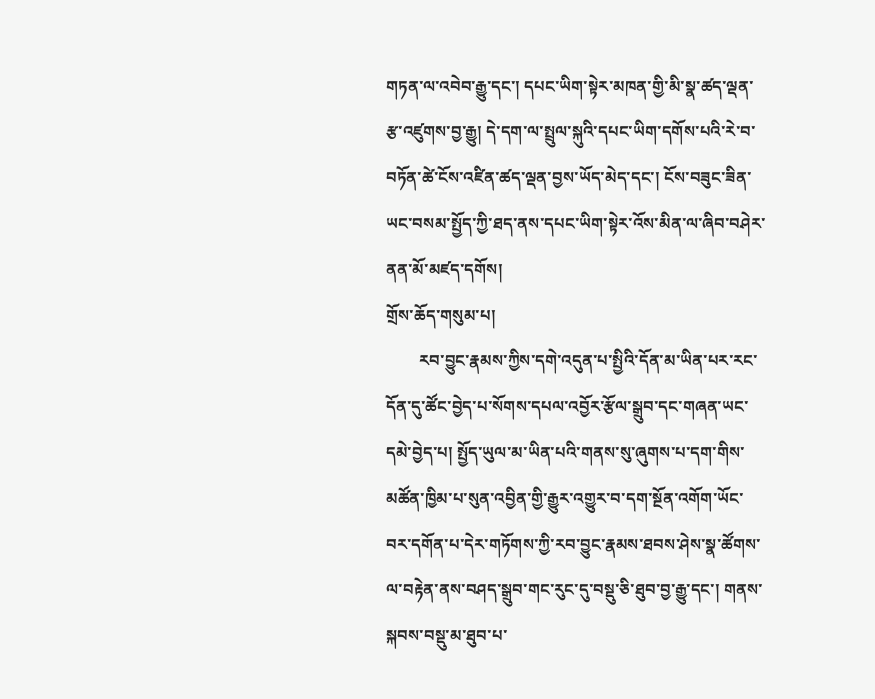གཏན་ལ་འབེབ་རྒྱུ་དང་། དཔང་ཡིག་སྟེར་མཁན་གྱི་མི་སྣ་ཚད་ལྡན་རྩ་འཛུགས་བྱ་རྒྱུ། དེ་དག་ལ་སྤྲུལ་སྐུའི་དཔང་ཡིག་དགོས་པའི་རེ་བ་བཏོན་ཚེ་ངོས་འཛིན་ཚད་ལྡན་བྱས་ཡོད་མེད་དང་། ངོས་བཟུང་ཟིན་ཡང་བསམ་སྤྱོད་ཀྱི་ཐད་ནས་དཔང་ཡིག་སྟེར་འོས་མིན་ལ་ཞིབ་བཤེར་ནན་མོ་མཛད་དགོས།
གྲོས་ཆོད་གསུམ་པ།
        རབ་བྱུང་རྣམས་ཀྱིས་དགེ་འདུན་པ་སྤྱིའི་དོན་མ་ཡིན་པར་རང་དོན་དུ་ཚོང་བྱེད་པ་སོགས་དཔལ་འབྱོར་རྩོལ་སྒྲུབ་དང་གཞན་ཡང་དམེ་བྱེད་པ། སྤྱོད་ཡུལ་མ་ཡིན་པའི་གནས་སུ་ཞུགས་པ་དག་གིས་མཚོན་ཁྱིམ་པ་སུན་འབྱིན་གྱི་རྒྱུར་འགྱུར་བ་དག་སྔོན་འགོག་ཡོང་བར་དགོན་པ་དེར་གཏོགས་ཀྱི་རབ་བྱུང་རྣམས་ཐབས་ཤེས་སྣ་ཚོགས་ལ་བརྟེན་ནས་བཤད་སྒྲུབ་གང་རུང་དུ་བསྡུ་ཅི་ཐུབ་བྱ་རྒྱུ་དང་། གནས་སྐབས་བསྡུ་མ་ཐུབ་པ་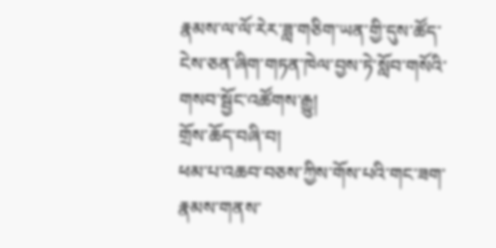རྣམས་ལ་ལོ་རེར་ཟླ་གཅིག་ཡན་གྱི་དུས་ཚོད་ངེས་ཅན་ཞིག་གཏན་ཁེལ་བྱས་ཏེ་སློབ་གསོའི་གསབ་སྦྱོང་འཚོགས་རྒྱུ།
གྲོས་ཆོད་བཞི་བ།
ཕམ་པ་འཆབ་བཅས་ཀྱིས་གོས་པའི་གང་ཟག་རྣམས་གནས་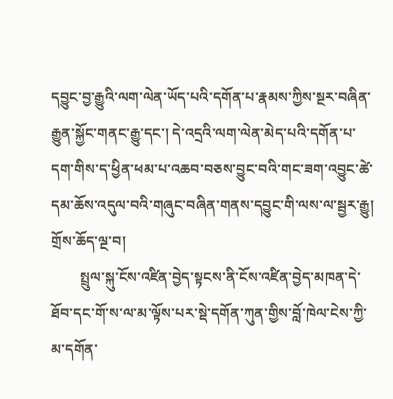དབྱུང་བྱ་རྒྱུའི་ལག་ལེན་ཡོད་པའི་དགོན་པ་རྣམས་ཀྱིས་སྔར་བཞིན་རྒྱུན་སྐྱོང་གནང་རྒྱུ་དང་། དེ་འདྲའི་ལག་ལེན་མེད་པའི་དགོན་པ་དག་གིས་ད་ཕྱིན་ཕམ་པ་འཆབ་བཅས་བྱུང་བའི་གང་ཟག་འབྱུང་ཚེ་དམ་ཆོས་འདུལ་བའི་གཞུང་བཞིན་གནས་དབྱུང་གི་ལས་ལ་སྦྱར་རྒྱུ།
གྲོས་ཆོད་ལྔ་བ།
        སྤྲུལ་སྐུ་ངོས་འཛིན་བྱེད་སྟངས་ནི་ངོས་འཛིན་བྱེད་མཁན་དེ་ཐོབ་དང་གོ་ས་ལ་མ་ལྟོས་པར་སྡེ་དགོན་ཀུན་གྱིས་བློ་ཁེལ་ངེས་ཀྱི་མ་དགོན་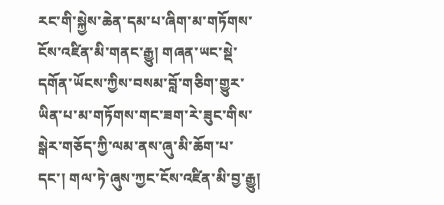རང་གི་སྐྱེས་ཆེན་དམ་པ་ཞིག་མ་གཏོགས་ངོས་འཛིན་མི་གནང་རྒྱུ། གཞན་ཡང་སྡེ་དགོན་ཡོངས་ཀྱིས་བསམ་བློ་གཅིག་གྱུར་ཡིན་པ་མ་གཏོགས་གང་ཟག་རེ་ཟུང་གིས་སྒེར་གཅོད་ཀྱི་ལམ་ནས་ཞུ་མི་ཆོག་པ་དང་། གལ་ཏེ་ཞུས་ཀྱང་ངོས་འཛིན་མི་བྱ་རྒྱུ།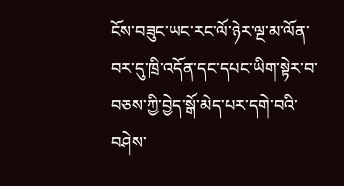ངོས་བཟུང་ཡང་རང་ལོ་ཉེར་ལྔ་མ་ལོན་བར་དུ་ཁྲི་འདོན་དང་དཔང་ཡིག་སྟེར་བ་བཅས་ཀྱི་བྱེད་སྒོ་མེད་པར་དགེ་བའི་བཤེས་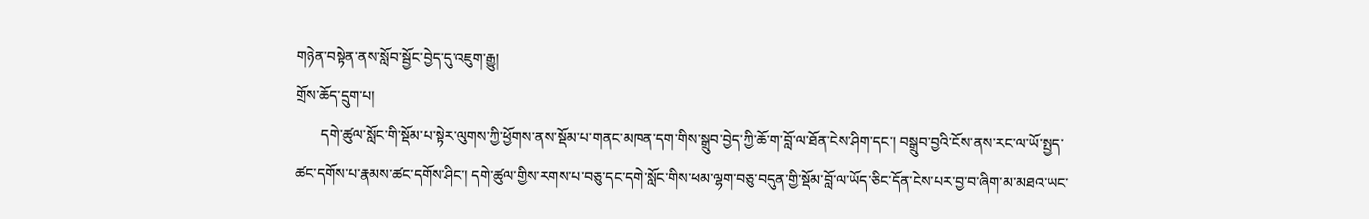གཉེན་བསྟེན་ནས་སློབ་སྦྱོང་བྱེད་དུ་འཇུག་རྒྱུ།
གྲོས་ཆོད་དྲུག་པ།
       དགེ་ཚུལ་སློང་གི་སྡོམ་པ་སྟེར་ལུགས་ཀྱི་ཕྱོགས་ནས་སྡོམ་པ་གནང་མཁན་དག་གིས་སྒྲུབ་བྱེད་ཀྱི་ཆོ་ག་བློ་ལ་ཐོན་ངེས་ཤིག་དང་། བསྒྲུབ་བྱའི་ངོས་ནས་རང་ལ་ཡོ་སྤྱད་ཚང་དགོས་པ་རྣམས་ཚང་དགོས་ཤིང་། དགེ་ཚུལ་གྱིས་རགས་པ་བཅུ་དང་དགེ་སློང་གིས་ཕམ་ལྷག་བཅུ་བདུན་གྱི་སྡོམ་བློ་ལ་ཡོད་ཅིང་དོན་ངེས་པར་བྱ་བ་ཞིག་མ་མཐའ་ཡང་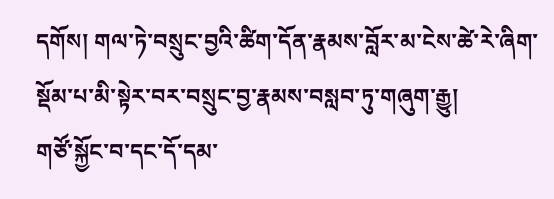དགོས། གལ་ཏེ་བསྲུང་བྱའི་ཚིག་དོན་རྣམས་བློར་མ་ངེས་ཚེ་རེ་ཞིག་སྡོམ་པ་མི་སྟེར་བར་བསྲུང་བྱ་རྣམས་བསླབ་ཏུ་གཞུག་རྒྱུ།
གཙོ་སྐྱོང་བ་དང་དོ་དམ་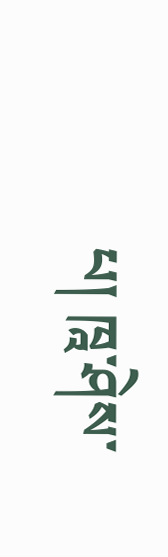པ། ཁཱ་ཤེས་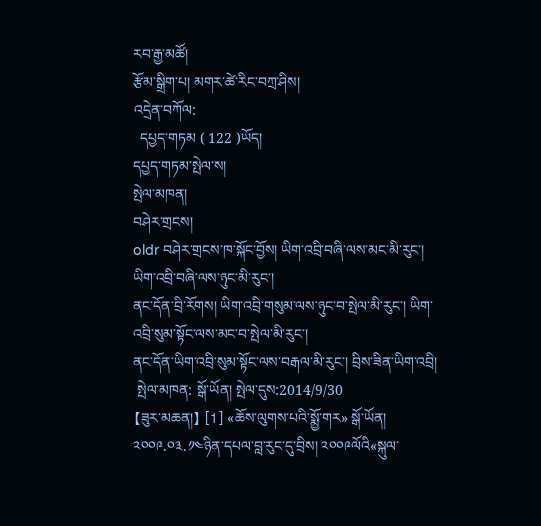རབ་རྒྱ་མཚོ།
རྩོམ་སྒྲིག་པ། མགར་ཚེ་རིང་བཀྲ་ཤིས།
འདྲེན་བཀོལ:
  དཔྱད་གཏམ ( 122 )ཡོད།
དཔྱད་གཏམ་སྤེལ་ས།
སྤེལ་མཁན།
བཤེར་གྲངས།
oldr བཤེར་གྲངས་ཁ་སྐོང་བྱོས། ཡིག་འབྲི་བཞི་ལས་མང་མི་རུང་། ཡིག་འབྲི་བཞི་ལས་ཉུང་མི་རུང་།
ནང་དོན་བྲི་རོགས། ཡིག་འབྲི་གསུམ་ལས་ཉུང་བ་སྤེལ་མི་རུང་། ཡིག་འབྲི་སུམ་སྟོང་ལས་མང་བ་སྤེལ་མི་རུང་།
ནང་དོན་ཡིག་འབྲི་སུམ་སྟོང་ལས་བརྒལ་མི་རུང་། བྲིས་ཟིན་ཡིག་འབྲི།
 སྤེལ་མཁན: སྒོ་ཡོན། སྤེལ་དུས:2014/9/30
【ཟུར་མཆན།】 [1] «ཆོས་ལུགས་པའི་སྨྱོ་གར» སྒོ་ཡོན། ༢༠༠༩.༠༣.༡༤ཉིན་དཔལ་བླ་རུང་དུ་བྲིས། ༢༠༠༩ལོའི«སྐུལ་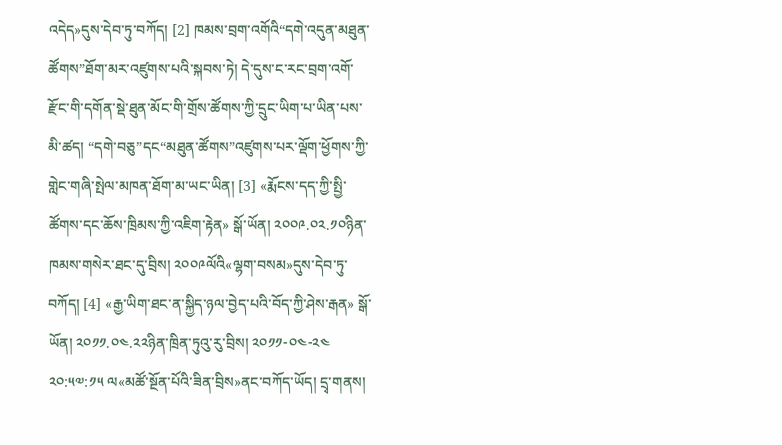འདེད»དུས་དེབ་ཏུ་བཀོད། [2] ཁམས་བྲག་འགོའི“དགེ་འདུན་མཐུན་ཚོགས”ཐོག་མར་འཛུགས་པའི་སྐབས་ཏེ། དེ་དུས་ང་རང་བྲག་འགོ་རྫོང་གི་དགོན་སྡེ་ཐུན་མོང་གི་གྲོས་ཚོགས་ཀྱི་དྲུང་ཡིག་པ་ཡིན་པས་མི་ཚད། “དགེ་བཅུ”དང“མཐུན་ཚོགས”འཛུགས་པར་ལྡོག་ཕྱོགས་ཀྱི་གླེང་གཞི་སྤེལ་མཁན་ཐོག་མ་ཡང་ཡིན། [3] «རྨོངས་དད་ཀྱི་སྤྱི་ཚོགས་དང་ཆོས་ཁྲིམས་ཀྱི་འཇིག་རྟེན» སྒོ་ཡོན། ༢༠༠༩.༠༢.༡༠ཉིན་ཁམས་གསེར་ཐང་དུ་བྲིས། ༢༠༠༩ལོའི«ལྷག་བསམ»དུས་དེབ་ཏུ་བཀོད། [4] «རྒྱ་ཡིག་ཐང་ན་སྐྱིད་ཉལ་བྱེད་པའི་བོད་ཀྱི་ཤེས་རྒན» སྒོ་ཡོན། ༢༠༡༡.༠༤.༢༢ཉིན་ཁྲིན་ཏུའུ་རུ་བྲིས། ༢༠༡༡-༠༤-༢༤ ༢༠:༥༧:༡༥ ལ«མཚོ་སྔོན་པོའི་ཟིན་བྲིས»ནང་བཀོད་ཡོད། དྲྭ་གནས།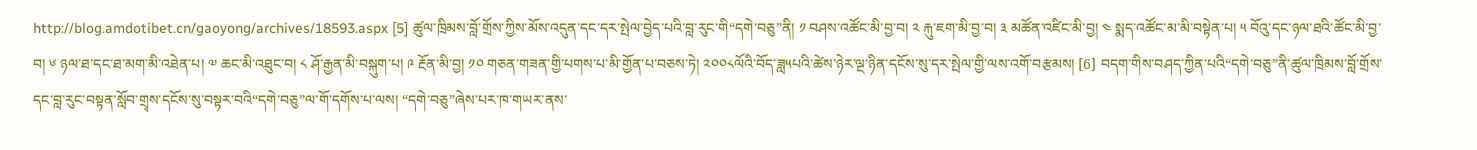http://blog.amdotibet.cn/gaoyong/archives/18593.aspx [5] ཚུལ་ཁྲིམས་བློ་གྲོས་ཀྱིས་མོས་འདུན་དང་དར་སྤེལ་བྱེད་པའི་བླ་རུང་གི“དགེ་བཅུ”ནི། ༡ བཤས་འཚོང་མི་བྱ་བ། ༢ རྐུ་ཇག་མི་བྱ་བ། ༣ མཚོན་འཛིང་མི་བྱ། ༤ སྨད་འཚོང་མ་མི་བསྟེན་པ། ༥ བོའུ་དང་ཉལ་ཐའི་ཚོང་མི་བྱ་བ། ༦ ཉལ་ཐ་དང་ཐ་མག་མི་འཐེན་པ། ༧ ཆང་མི་འཐུང་བ། ༨ ཤོ་རྒྱན་མི་བསྐུག་པ། ༩ རྔོན་མི་བྱ། ༡༠ གཅན་གཟན་གྱི་པགས་པ་མི་གྱོན་པ་བཅས་ཏེ། ༢༠༠༨ལོའི་བོད་ཟླ༥པའི་ཚེས་ཉེར་ལྔ་ཉིན་དངོས་སུ་དར་སྤེལ་གྱི་ལས་འགོ་བརྩམས། [6] བདག་གིས་བཤད་ཀྱིན་པའི“དགེ་བཅུ”ནི་ཚུལ་ཁྲིམས་བློ་གྲོས་དང་བླ་རུང་བསྟན་སློབ་གྲྭས་དངོས་སུ་བསྟར་བའི“དགེ་བཅུ”ལ་གོ་དགོས་པ་ལས། “དགེ་བཅུ”ཞེས་པར་ཁ་གཡར་ནས་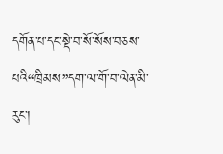དགོན་པ་དང་སྡེ་བ་སོ་སོས་བཅས་པའི“ཁྲིམས”དག་ལ་གོ་བ་ལེན་མི་རུང་།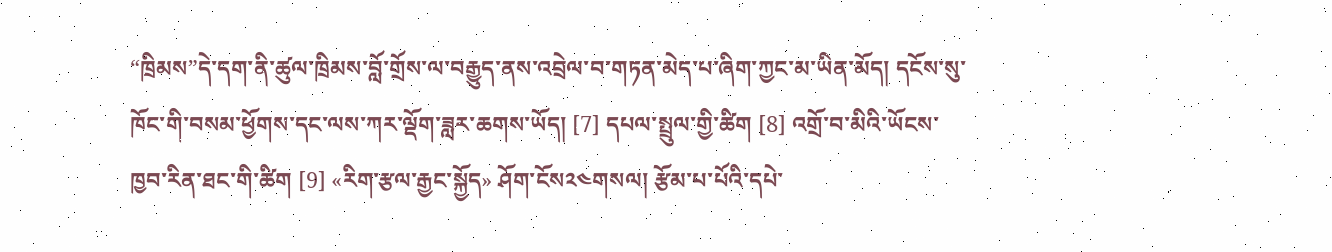“ཁྲིམས”དེ་དག་ནི་ཚུལ་ཁྲིམས་བློ་གྲོས་ལ་བརྒྱུད་ནས་འབྲེལ་བ་གཏན་མེད་པ་ཞིག་ཀྱང་མ་ཡིན་མོད། དངོས་སུ་ཁོང་གི་བསམ་ཕྱོགས་དང་ལས་ཀར་ལྡོག་ཟླར་ཆགས་ཡོད། [7] དཔལ་སྤྲུལ་གྱི་ཚིག [8] འགྲོ་བ་མིའི་ཡོངས་ཁྱབ་རིན་ཐང་གི་ཚིག [9] «རིག་རྩལ་རྒྱང་སྐྱོད» ཤོག་ངོས༢༤གསལ། རྩོམ་པ་པོའི་དཔེ་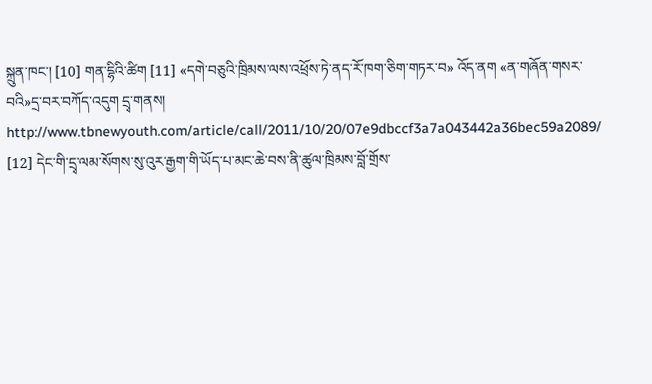སྐྲུན་ཁང་། [10] གན་དྷིའི་ཚིག [11] «དགེ་བཅུའི་ཁྲིམས་ལས་འཕྲོས་ཏེ་ནད་རོ་ཁག་ཅིག་གཏར་བ» འོད་ནག «ན་གཞོན་གསར་བའི»དྲ་བར་བཀོད་འདུག དྲྭ་གནས། http://www.tbnewyouth.com/article/call/2011/10/20/07e9dbccf3a7a043442a36bec59a2089/ [12] དེང་གི་དྲྭ་ལམ་སོགས་སུ་འུར་རྒྱག་གི་ཡོད་པ་མང་ཆེ་བས་ནི་ཚུལ་ཁྲིམས་བློ་གྲོས་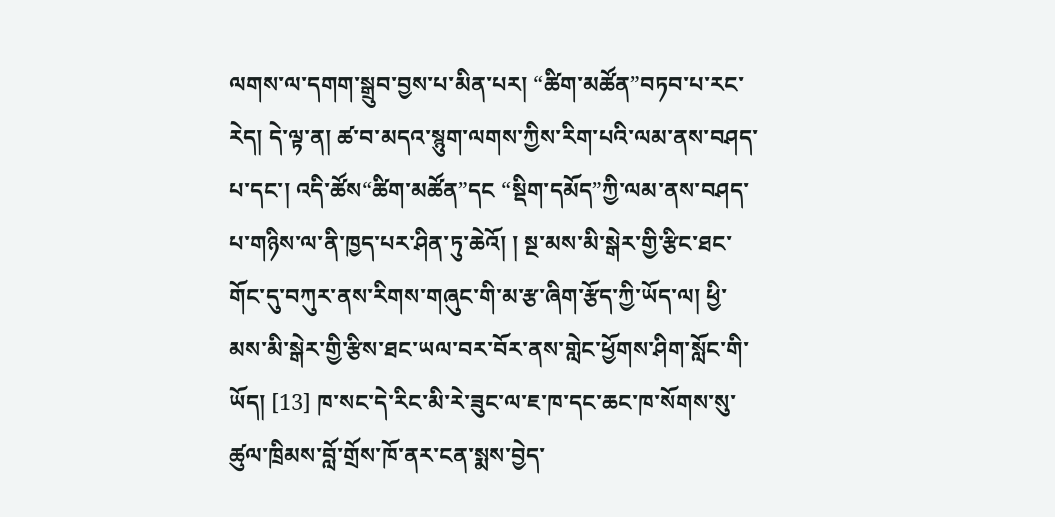ལགས་ལ་དགག་སྒྲུབ་བྱས་པ་མིན་པར། “ཚིག་མཚོན”བཏབ་པ་རང་རེད། དེ་ལྟ་ན། ཚ་བ་མདའ་སྙུག་ལགས་ཀྱིས་རིག་པའི་ལམ་ནས་བཤད་པ་དང་། འདི་ཚོས“ཚིག་མཚོན”དང “སྡིག་དམོད”ཀྱི་ལམ་ནས་བཤད་པ་གཉིས་ལ་ནི་ཁྱད་པར་ཤིན་ཏུ་ཆེའོ། ། སྔ་མས་མི་སྒེར་གྱི་རྩིང་ཐང་གོང་དུ་བཀུར་ནས་རིགས་གཞུང་གི་མ་རྩ་ཞིག་རྩོད་ཀྱི་ཡོད་ལ། ཕྱི་མས་མི་སྒེར་གྱི་རྩིས་ཐང་ཡལ་བར་བོར་ནས་གླེང་ཕྱོགས་ཤིག་སློང་གི་ཡོད། [13] ཁ་སང་དེ་རིང་མི་རེ་ཟུང་ལ་ཇ་ཁ་དང་ཆང་ཁ་སོགས་སུ་ཚུལ་ཁྲིམས་བློ་གྲོས་ཁོ་ནར་ངན་སྨས་བྱེད་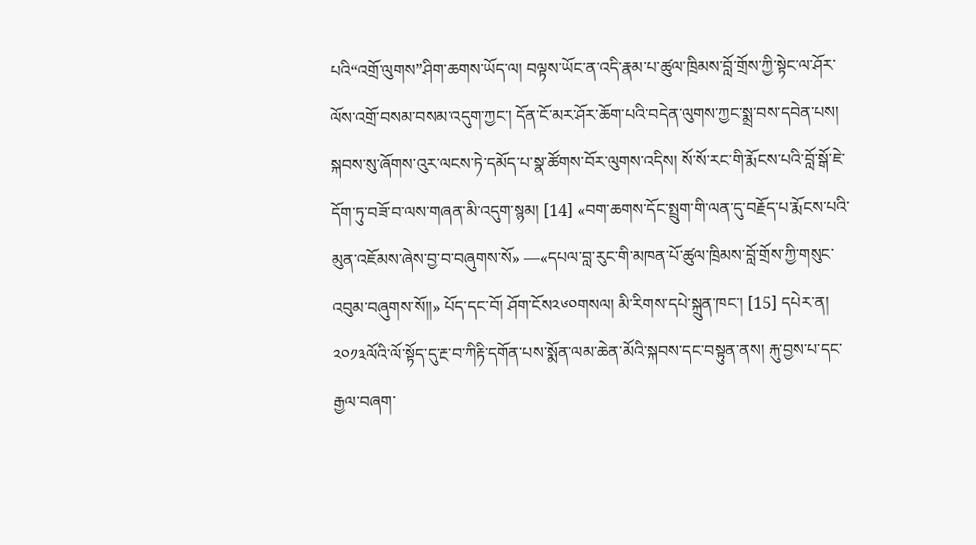པའི“འགྲོ་ལུགས”ཤིག་ཆགས་ཡོད་ལ། བལྟས་ཡོང་ན་འདི་རྣམ་པ་ཚུལ་ཁྲིམས་བློ་གྲོས་ཀྱི་སྟེང་ལ་ཤོར་ལོས་འགྲོ་བསམ་བསམ་འདུག་ཀྱང་། དོན་ངོ་མར་ཤོར་ཆོག་པའི་བདེན་ལུགས་ཀྱང་སྨྲ་བས་དབེན་པས། སྐབས་སུ་ཞོགས་འུར་ལངས་ཏེ་དམོད་པ་སྣ་ཚོགས་བོར་ལུགས་འདིས། སོ་སོ་རང་གི་རྨོངས་པའི་བློ་སྒོ་ཇེ་དོག་ཏུ་བཟོ་བ་ལས་གཞན་མི་འདུག་སྙམ། [14] «བག་ཆགས་དོང་སྤྲུག་གི་ལན་དུ་བརྗོད་པ་རྨོངས་པའི་མུན་འཇོམས་ཞེས་བྱ་བ་བཞུགས་སོ» ―«དཔལ་བླ་རུང་གི་མཁན་པོ་ཚུལ་ཁྲིམས་བློ་གྲོས་ཀྱི་གསུང་འབུམ་བཞུགས་སོ།།» པོད་དང་བོ། ཤོག་ངོས༢༦༠གསལ། མི་རིགས་དཔེ་སྐྲུན་ཁང་། [15] དཔེར་ན། ༢༠༡༣ལོའི་ལོ་སྟོད་དུ་རྔ་བ་ཀིརྟི་དགོན་པས་སྨོན་ལམ་ཆེན་མོའི་སྐབས་དང་བསྟུན་ནས། རྐུ་བྱས་པ་དང་རྒྱལ་བཞག་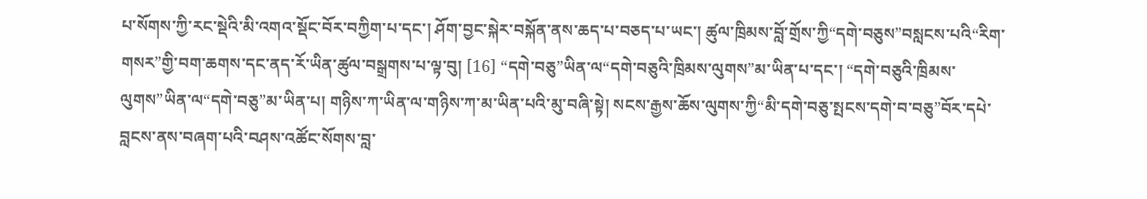པ་སོགས་ཀྱི་རང་སྡེའི་མི་འགའ་སྡོང་བོར་བཀྱིག་པ་དང་། ཤོག་བྱང་སྐེར་བསྐོན་ནས་ཆད་པ་བཅད་པ་ཡང་། ཚུལ་ཁྲིམས་བློ་གྲོས་ཀྱི“དགེ་བཅུས”བསླངས་པའི“རིག་གསར”གྱི་བག་ཆགས་དང་ནད་རོ་ཡིན་ཚུལ་བསྒྲགས་པ་ལྟ་བུ། [16] “དགེ་བཅུ”ཡིན་ལ“དགེ་བཅུའི་ཁྲིམས་ལུགས”མ་ཡིན་པ་དང་། “དགེ་བཅུའི་ཁྲིམས་ལུགས”ཡིན་ལ“དགེ་བཅུ”མ་ཡིན་པ། གཉིས་ཀ་ཡིན་ལ་གཉིས་ཀ་མ་ཡིན་པའི་མུ་བཞི་སྟེ། སངས་རྒྱས་ཆོས་ལུགས་ཀྱི“མི་དགེ་བཅུ་སྤངས་དགེ་བ་བཅུ”བོར་དཔེ་བླངས་ནས་བཞག་པའི་བཤས་འཚོང་སོགས་བླ་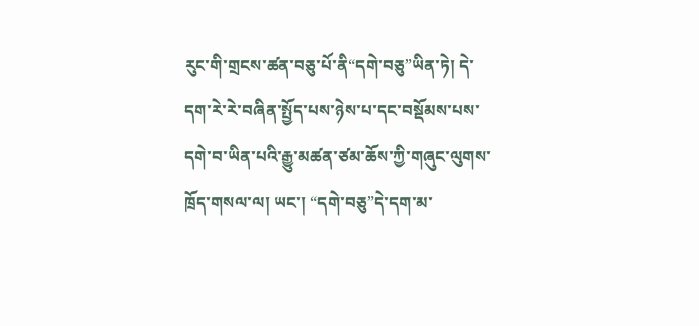རུང་གི་གྲངས་ཚན་བཅུ་པོ་ནི“དགེ་བཅུ”ཡིན་ཏེ། དེ་དག་རེ་རེ་བཞིན་སྤྱོད་པས་ཉེས་པ་དང་བསྡོམས་པས་དགེ་བ་ཡིན་པའི་རྒྱུ་མཚན་ཙམ་ཆོས་ཀྱི་གཞུང་ལུགས་ཁྲོད་གསལ་ལ། ཡང་། “དགེ་བཅུ”དེ་དག་མ་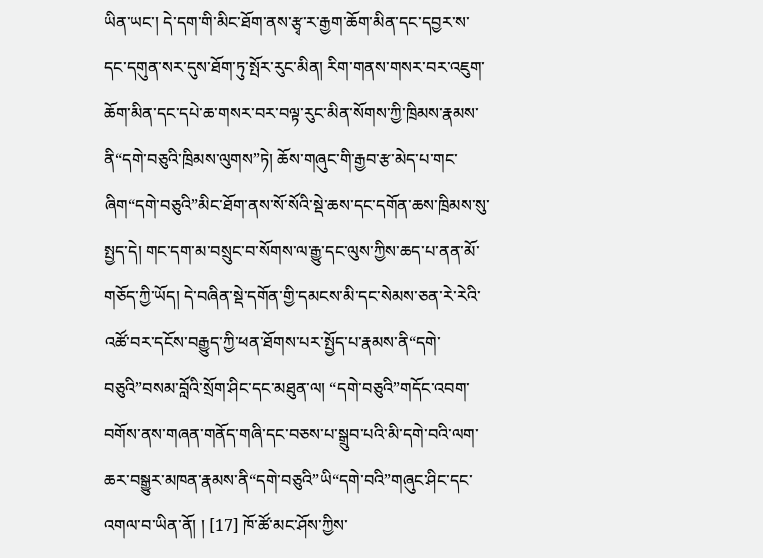ཡིན་ཡང་། དེ་དག་གི་མིང་ཐོག་ནས་རྩྭ་ར་རྒྱག་ཆོག་མིན་དང་དབྱར་ས་དང་དགུན་སར་དུས་ཐོག་ཏུ་སྤོར་རུང་མིན། རིག་གནས་གསར་བར་འཇུག་ཆོག་མིན་དང་དཔེ་ཆ་གསར་བར་བལྟ་རུང་མིན་སོགས་ཀྱི་ཁྲིམས་རྣམས་ནི“དགེ་བཅུའི་ཁྲིམས་ལུགས”ཏེ། ཆོས་གཞུང་གི་རྒྱབ་རྩ་མེད་པ་གང་ཞིག“དགེ་བཅུའི”མིང་ཐོག་ནས་སོ་སོའི་སྡེ་ཆས་དང་དགོན་ཆས་ཁྲིམས་སུ་སྤྱད་དེ། གང་དག་མ་བསྲུང་བ་སོགས་ལ་རྒྱུ་དང་ལུས་ཀྱིས་ཆད་པ་ནན་མོ་གཅོད་ཀྱི་ཡོད། དེ་བཞིན་སྡེ་དགོན་གྱི་དམངས་མི་དང་སེམས་ཅན་རེ་རེའི་འཚོ་བར་དངོས་བརྒྱུད་ཀྱི་ཕན་ཐོགས་པར་སྤྱོད་པ་རྣམས་ནི“དགེ་བཅུའི”བསམ་བློའི་སྲོག་ཤིང་དང་མཐུན་ལ། “དགེ་བཅུའི”གདོང་འབག་བགོས་ནས་གཞན་གནོད་གཞི་དང་བཅས་པ་སྒྲུབ་པའི་མི་དགེ་བའི་ལག་ཆར་བསྒྱུར་མཁན་རྣམས་ནི“དགེ་བཅུའི”ཡི“དགེ་བའི”གཞུང་ཤིང་དང་འགལ་བ་ཡིན་ནོ། ། [17] ཁོ་ཚོ་མང་ཤོས་ཀྱིས་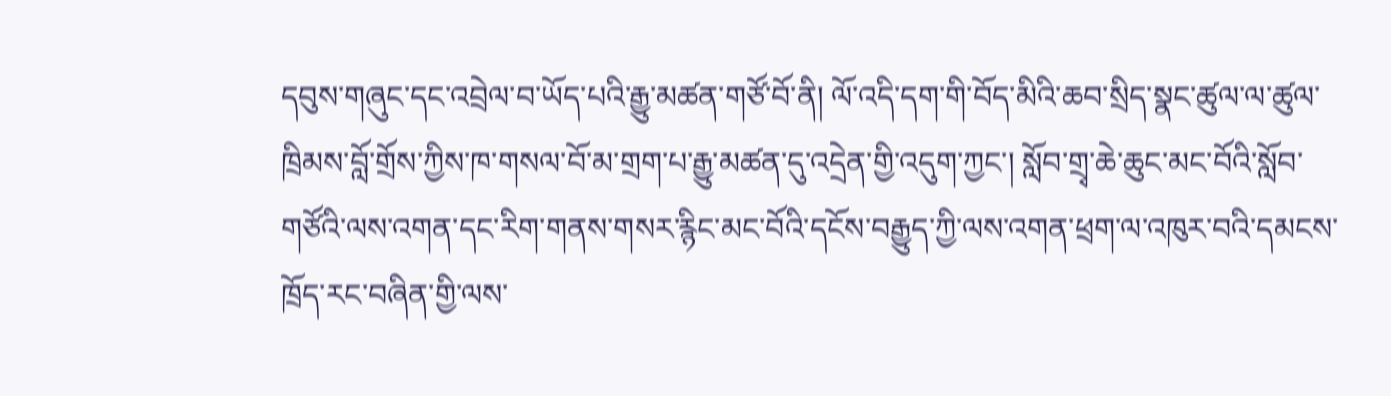དབུས་གཞུང་དང་འབྲེལ་བ་ཡོད་པའི་རྒྱུ་མཚན་གཙོ་བོ་ནི། ལོ་འདི་དག་གི་བོད་མིའི་ཆབ་སྲིད་སྣང་ཚུལ་ལ་ཚུལ་ཁྲིམས་བློ་གྲོས་ཀྱིས་ཁ་གསལ་བོ་མ་གྲག་པ་རྒྱུ་མཚན་དུ་འདྲེན་གྱི་འདུག་ཀྱང་། སློབ་གྲྭ་ཆེ་ཆུང་མང་བོའི་སློབ་གཙོའི་ལས་འགན་དང་རིག་གནས་གསར་རྙིང་མང་བོའི་དངོས་བརྒྱུད་ཀྱི་ལས་འགན་ཕྲག་ལ་འཁུར་བའི་དམངས་ཁྲོད་རང་བཞིན་གྱི་ལས་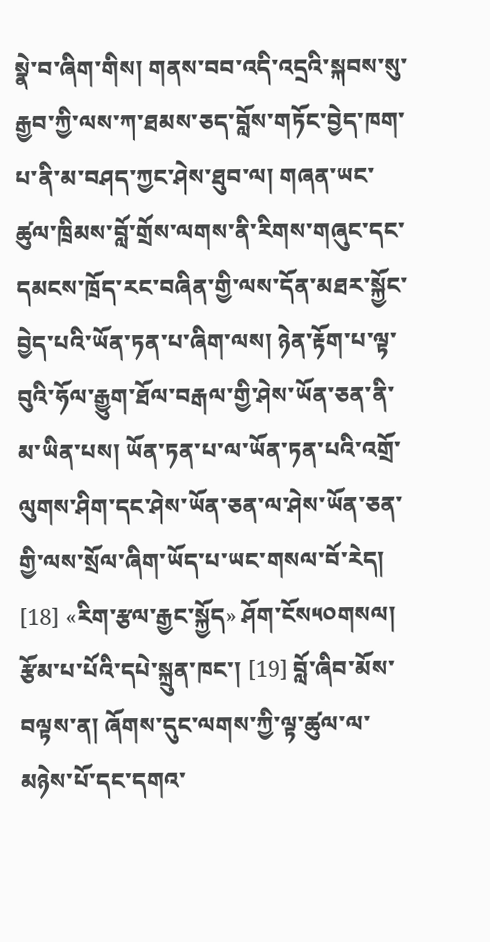སྣེ་བ་ཞིག་གིས། གནས་བབ་འདི་འདྲའི་སྐབས་སུ་རྒྱབ་ཀྱི་ལས་ཀ་ཐམས་ཅད་བློས་གཏོང་བྱེད་ཁག་པ་ནི་མ་བཤད་ཀྱང་ཤེས་ཐུབ་ལ། གཞན་ཡང་ཚུལ་ཁྲིམས་བློ་གྲོས་ལགས་ནི་རིགས་གཞུང་དང་དམངས་ཁྲོད་རང་བཞིན་གྱི་ལས་དོན་མཐར་སྐྱོང་བྱེད་པའི་ཡོན་ཏན་པ་ཞིག་ལས། ཉེན་རྟོག་པ་ལྟ་བུའི་ཧོལ་རྒྱུག་ཐོལ་བརྒལ་གྱི་ཤེས་ཡོན་ཅན་ནི་མ་ཡིན་པས། ཡོན་ཏན་པ་ལ་ཡོན་ཏན་པའི་འགྲོ་ལུགས་ཤིག་དང་ཤེས་ཡོན་ཅན་ལ་ཤེས་ཡོན་ཅན་གྱི་ལས་སྲོལ་ཞིག་ཡོད་པ་ཡང་གསལ་བོ་རེད། [18] «རིག་རྩལ་རྒྱང་སྐྱོད» ཤོག་ངོས༥༠གསལ། རྩོམ་པ་པོའི་དཔེ་སྐྲུན་ཁང་། [19] བློ་ཞིབ་མོས་བལྟས་ན། ཞོགས་དུང་ལགས་ཀྱི་ལྟ་ཚུལ་ལ་མཉེས་པོ་དང་དགའ་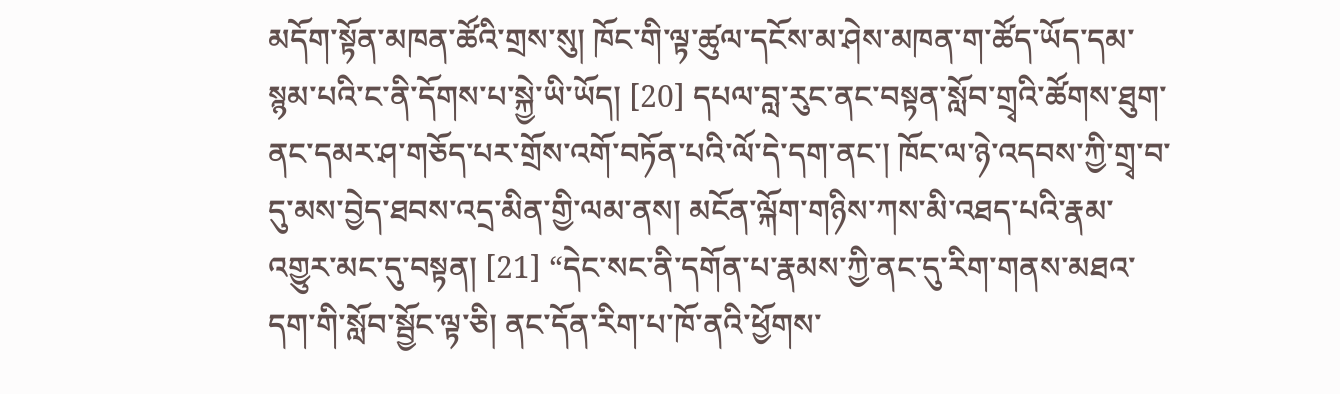མདོག་སྟོན་མཁན་ཚོའི་གྲས་སུ། ཁོང་གི་ལྟ་ཚུལ་དངོས་མ་ཤེས་མཁན་ག་ཚོད་ཡོད་དམ་སྙམ་པའི་ང་ནི་དོགས་པ་སྐྱེ་ཡི་ཡོད། [20] དཔལ་བླ་རུང་ནང་བསྟན་སློབ་གྲྭའི་ཚོགས་ཐུག་ནང་དམར་ཤ་གཅོད་པར་གྲོས་འགོ་བཏོན་པའི་ལོ་དེ་དག་ནང་། ཁོང་ལ་ཉེ་འདབས་ཀྱི་གྲྭ་བ་དུ་མས་བྱེད་ཐབས་འདྲ་མིན་གྱི་ལམ་ནས། མངོན་ལྐོག་གཉིས་ཀས་མི་འཐད་པའི་རྣམ་འགྱུར་མང་དུ་བསྟན། [21] “དེང་སང་ནི་དགོན་པ་རྣམས་ཀྱི་ནང་དུ་རིག་གནས་མཐའ་དག་གི་སློབ་སྦྱོང་ལྟ་ཅི། ནང་དོན་རིག་པ་ཁོ་ནའི་ཕྱོགས་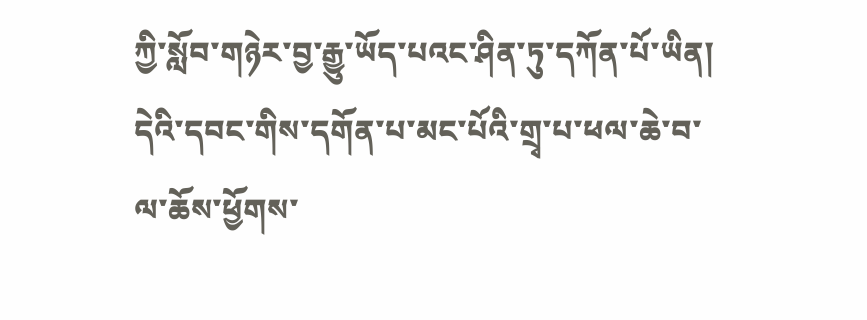ཀྱི་སློབ་གཉེར་བྱ་རྒྱུ་ཡོད་པའང་ཤིན་ཏུ་དཀོན་པོ་ཡིན། དེའི་དབང་གིས་དགོན་པ་མང་པོའི་གྲྭ་པ་ཕལ་ཆེ་བ་ལ་ཆོས་ཕྱོགས་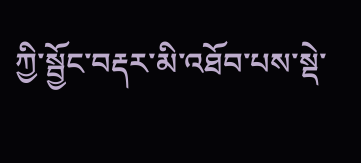ཀྱི་སྦྱོང་བརྡར་མི་འཐོབ་པས་སྡེ་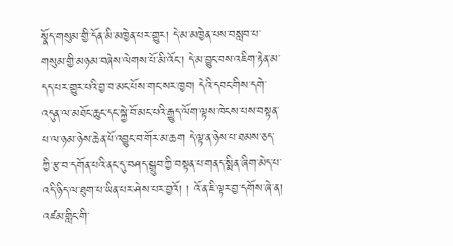སྣོད་གསུམ་གྱི་དོན་མི་མཁྱེན་པར་གྱུར། དེ་མ་མཁྱེན་པས་བསླབ་པ་གསུམ་གྱི་མཉམ་བཞེས་ལེགས་པོ་མི་འོང་། དེ་མ་བྱུང་བས་འཇིག་རྟེན་མ་དད་པར་གྱུར་པའི་བྱ་བ་མང་པོས་གང་སར་ཁྱབ། དེའི་དབང་གིས་དགེ་འདུན་ལ་མཐོང་ཆུང་དང་སྐྱེ་བོ་མང་པའི་རྒྱུད་ལོག་ལྟས་ཁེངས་པས་བསྟན་པ་ལ་ཉམ་ཉེས་ཆེན་པོ་འབྱུང་བ་གོར་མ་ཆག དེ་ལྟ་ན་ཉེས་པ་ཐམས་ཅད་ཀྱི་རྩ་བ་དགོན་པའི་ནང་དུ་བཤད་སྒྲུབ་ཀྱི་བསྟན་པ་གནད་སྨིན་ཞིག་མེད་པ་འདི་ཉིད་ལ་ཐུག་པ་ཡིན་པར་ཤེས་པར་བྱའོ། ། འོ་ན་ཇི་ལྟར་བྱ་དགོས་ཞེ་ན། འཛམ་གླིང་གི་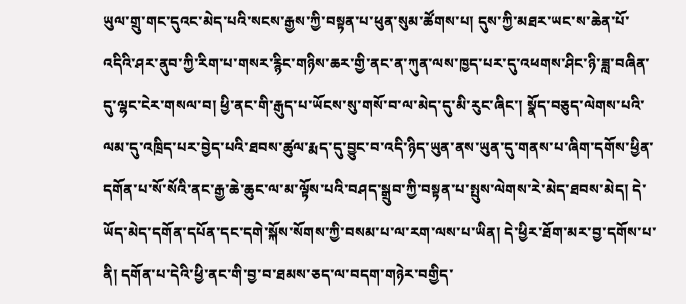ཡུལ་གྲུ་གང་དུའང་མེད་པའི་སངས་རྒྱས་ཀྱི་བསྟན་པ་ཕུན་སུམ་ཚོགས་པ། དུས་ཀྱི་མཐར་ཡང་ས་ཆེན་པོ་འདིའི་ཤར་ནུབ་ཀྱི་རིག་པ་གསར་རྙིང་གཉིས་ཆར་གྱི་ནང་ན་ཀུན་ལས་ཁྱད་པར་དུ་འཕགས་ཤིང་ཉི་ཟླ་བཞིན་དུ་ལྷང་ངེར་གསལ་བ། ཕྱི་ནང་གི་རྒུད་པ་ཡོངས་སུ་གསོ་བ་ལ་མེད་དུ་མི་རུང་ཞིང་། སྣོད་བཅུད་ལེགས་པའི་ལམ་དུ་འཁྲིད་པར་བྱེད་པའི་ཐབས་ཚུལ་རྨད་དུ་བྱུང་བ་འདི་ཉིད་ཡུན་ནས་ཡུན་དུ་གནས་པ་ཞིག་དགོས་ཕྱིན་དགོན་པ་སོ་སོའི་ནང་རྒྱ་ཆེ་ཆུང་ལ་མ་ལྟོས་པའི་བཤད་སྒྲུབ་ཀྱི་བསྟན་པ་སྤུས་ལེགས་རེ་མེད་ཐབས་མེད། དེ་ཡོད་མེད་དགོན་དཔོན་དང་དགེ་སྐོས་སོགས་ཀྱི་བསམ་པ་ལ་རག་ལས་པ་ཡིན། དེ་ཕྱིར་ཐོག་མར་བྱ་དགོས་པ་ནི། དགོན་པ་དེའི་ཕྱི་ནང་གི་བྱ་བ་ཐམས་ཅད་ལ་བདག་གཉེར་བགྱིད་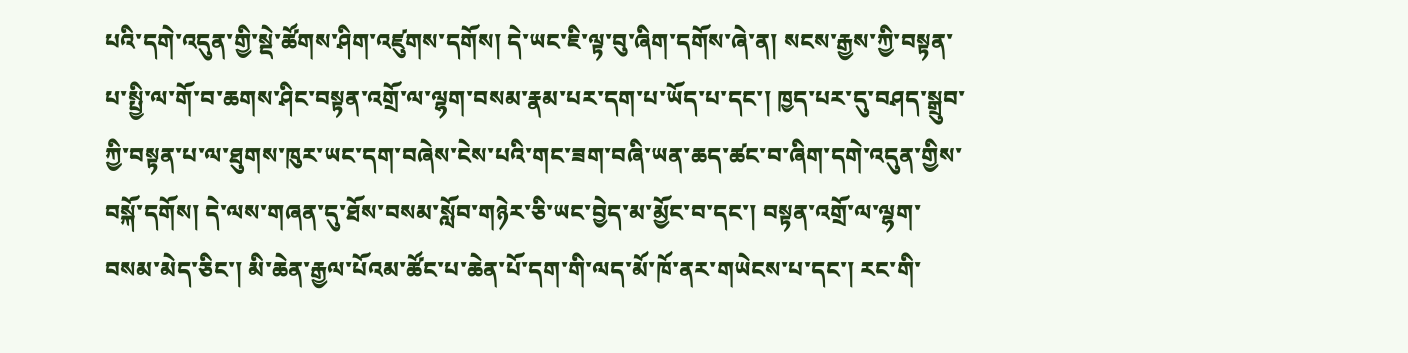པའི་དགེ་འདུན་གྱི་སྡེ་ཚོགས་ཤིག་འཛུགས་དགོས། དེ་ཡང་ཇི་ལྟ་བུ་ཞིག་དགོས་ཞེ་ན། སངས་རྒྱས་ཀྱི་བསྟན་པ་སྤྱི་ལ་གོ་བ་ཆགས་ཤིང་བསྟན་འགྲོ་ལ་ལྷག་བསམ་རྣམ་པར་དག་པ་ཡོད་པ་དང་། ཁྱད་པར་དུ་བཤད་སྒྲུབ་ཀྱི་བསྟན་པ་ལ་ཐུགས་ཁུར་ཡང་དག་བཞེས་ངེས་པའི་གང་ཟག་བཞི་ཡན་ཆད་ཚང་བ་ཞིག་དགེ་འདུན་གྱིས་བསྐོ་དགོས། དེ་ལས་གཞན་དུ་ཐོས་བསམ་སློབ་གཉེར་ཅི་ཡང་བྱེད་མ་མྱོང་བ་དང་། བསྟན་འགྲོ་ལ་ལྷག་བསམ་མེད་ཅིང་། མི་ཆེན་རྒྱལ་པོའམ་ཚོང་པ་ཆེན་པོ་དག་གི་ལད་མོ་ཁོ་ནར་གཡེངས་པ་དང་། རང་གི་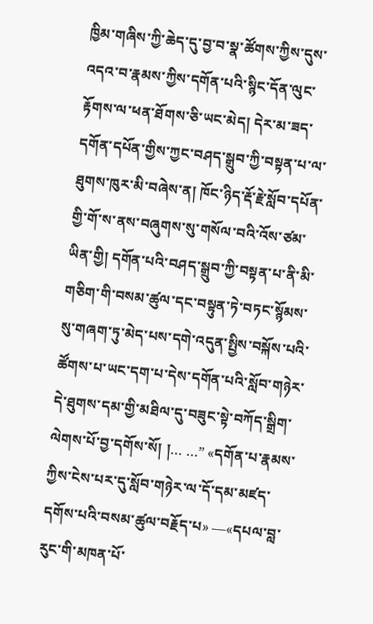ཁྱིམ་གཞིས་ཀྱི་ཆེད་དུ་བྱ་བ་སྣ་ཚོགས་ཀྱིས་དུས་འདའ་བ་རྣམས་ཀྱིས་དགོན་པའི་སྙིང་དོན་ལུང་རྟོགས་ལ་ཕན་ཐོགས་ཅི་ཡང་མེད། དེར་མ་ཟད་དགོན་དཔོན་གྱིས་ཀྱང་བཤད་སྒྲུབ་ཀྱི་བསྟན་པ་ལ་ཐུགས་ཁུར་མི་བཞེས་ན། ཁོང་ཉིད་རྡོ་རྗེ་སློབ་དཔོན་གྱི་གོ་ས་ནས་བཞུགས་སུ་གསོལ་བའི་འོས་ཙམ་ཡིན་གྱི། དགོན་པའི་བཤད་སྒྲུབ་ཀྱི་བསྟན་པ་ནི་མི་གཅིག་གི་བསམ་ཚུལ་དང་བསྟུན་ཏེ་བཏང་སྙོམས་སུ་གཞག་ཏུ་མེད་པས་དགེ་འདུན་སྤྱིས་བསྐོས་པའི་ཚོགས་པ་ཡང་དག་པ་དེས་དགོན་པའི་སློབ་གཉེར་དེ་ཐུགས་དམ་གྱི་མཐིལ་དུ་བཟུང་སྟེ་བཀོད་སྒྲིག་ལེགས་པོ་བྱ་དགོས་སོ། །… …” «དགོན་པ་རྣམས་ཀྱིས་ངེས་པར་དུ་སློབ་གཉེར་ལ་དོ་དམ་མཛད་དགོས་པའི་བསམ་ཚུལ་བརྗོད་པ» ―«དཔལ་བླ་རུང་གི་མཁན་པོ་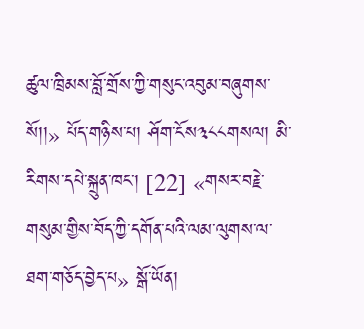ཚུལ་ཁྲིམས་བློ་གྲོས་ཀྱི་གསུང་འབུམ་བཞུགས་སོ།།» པོད་གཉིས་པ། ཤོག་ངོས༣༨༨གསལ། མི་རིགས་དཔེ་སྐྲུན་ཁང་། [22] «གསར་བརྗེ་གསུམ་གྱིས་བོད་ཀྱི་དགོན་པའི་ལམ་ལུགས་ལ་ཐག་གཅོད་བྱེད་པ» སྒོ་ཡོན།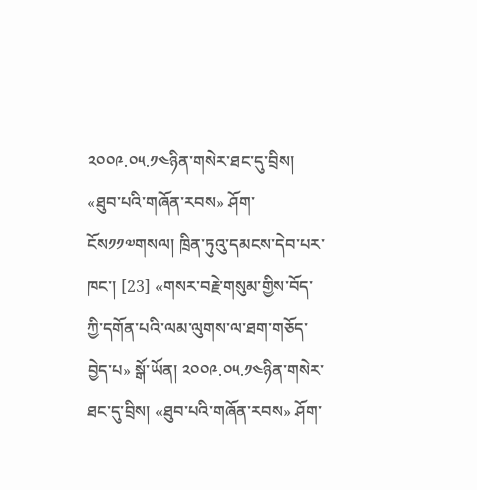༢༠༠༩.༠༥.༡༤ཉིན་གསེར་ཐང་དུ་བྲིས། «ཐུབ་པའི་གཞོན་རབས» ཤོག་ངོས༡༡༧གསལ། ཁྲིན་ཏུའུ་དམངས་དེབ་པར་ཁང་། [23] «གསར་བརྗེ་གསུམ་གྱིས་བོད་ཀྱི་དགོན་པའི་ལམ་ལུགས་ལ་ཐག་གཅོད་བྱེད་པ» སྒོ་ཡོན། ༢༠༠༩.༠༥.༡༤ཉིན་གསེར་ཐང་དུ་བྲིས། «ཐུབ་པའི་གཞོན་རབས» ཤོག་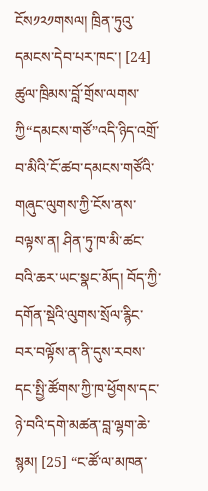ངོས༡༢༡གསལ། ཁྲིན་ཏུའུ་དམངས་དེབ་པར་ཁང་། [24] ཚུལ་ཁྲིམས་བློ་གྲོས་ལགས་ཀྱི“དམངས་གཙོ”འདི་ཉིད་འགྲོ་བ་མིའི་ངོ་ཚབ་དམངས་གཙོའི་གཞུང་ལུགས་ཀྱི་ངོས་ནས་བལྟས་ན། ཤིན་ཏུ་ཁ་མི་ཚང་བའི་ཆར་ཡང་སྣང་མོད། བོད་ཀྱི་དགོན་སྡེའི་ལུགས་སྲོལ་རྙིང་བར་བལྟོས་ན་ནི་དུས་རབས་དང་སྤྱི་ཚོགས་ཀྱི་ཁ་ཕྱོགས་དང་ཉེ་བའི་དགེ་མཚན་བླ་ལྷག་ཆེ་སྙམ། [25] “ང་ཚོ་ལ་མཁན་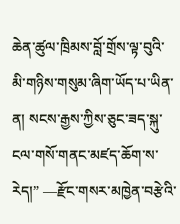ཆེན་ཚུལ་ཁྲིམས་བློ་གྲོས་ལྟ་བུའི་མི་གཉིས་གསུམ་ཞིག་ཡོད་པ་ཡིན་ན། སངས་རྒྱས་ཀྱིས་ཅུང་ཟད་སྐུ་ངལ་གསོ་གནང་མཛད་ཆོག་ས་རེད།” ―རྫོང་གསར་མཁྱེན་བརྩེའི་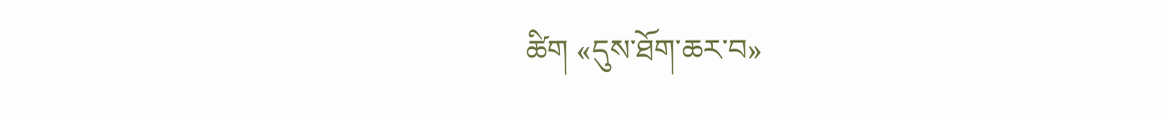ཚིག «དུས་ཐོག་ཆར་བ»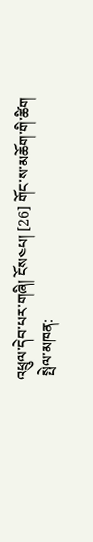འཕྲུལ་དེབ་པར་གཞི། ངོས༤པ། [26] གོང་ས་མཆོག་གི་ཚིག
 སྤེལ་མཁན: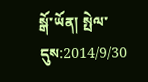སྒོ་ཡོན། སྤེལ་དུས:2014/9/30